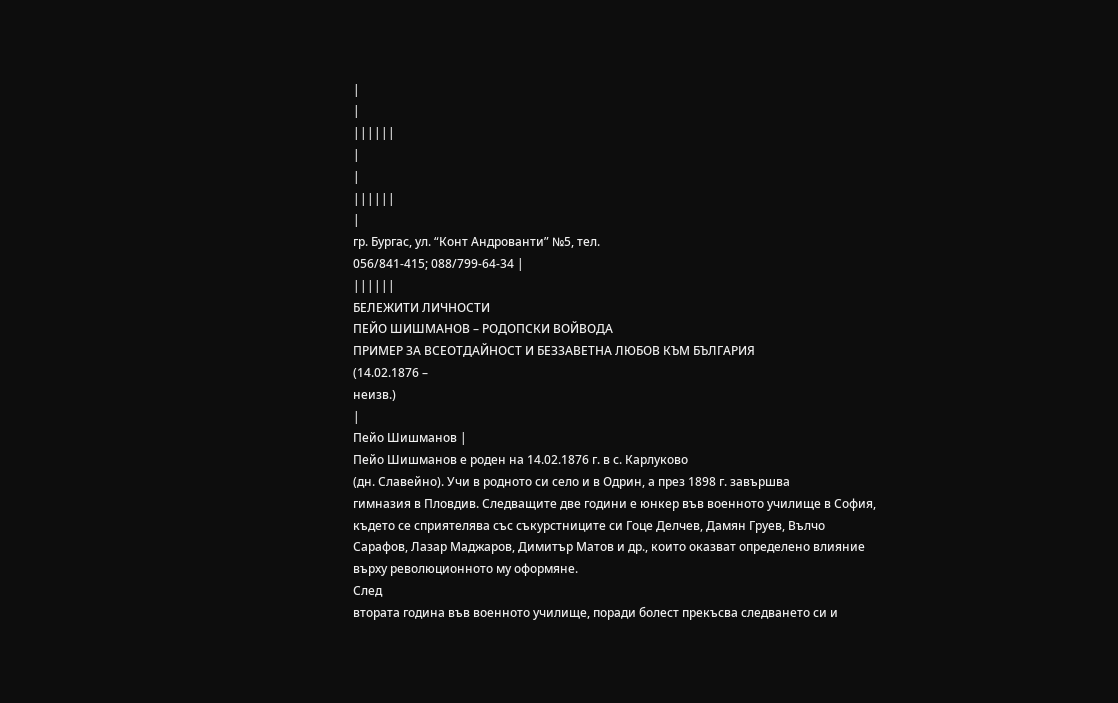|
|
||||||
|
|
||||||
|
гр. Бургас, ул. “Конт Андрованти” №5, тел.
056/841-415; 088/799-64-34 |
||||||
БЕЛЕЖИТИ ЛИЧНОСТИ
ПЕЙО ШИШМАНОВ – РОДОПСКИ ВОЙВОДА
ПРИМЕР ЗА ВСЕОТДАЙНОСТ И БЕЗЗАВЕТНА ЛЮБОВ КЪМ БЪЛГАРИЯ
(14.02.1876 –
неизв.)
|
Пейо Шишманов |
Пейо Шишманов е роден на 14.02.1876 г. в с. Карлуково
(дн. Славейно). Учи в родното си село и в Одрин, а през 1898 г. завършва
гимназия в Пловдив. Следващите две години е юнкер във военното училище в София,
където се сприятелява със съкурстниците си Гоце Делчев, Дамян Груев, Вълчо
Сарафов, Лазар Маджаров, Димитър Матов и др., които оказват определено влияние
върху революционното му оформяне.
След
втората година във военното училище, поради болест прекъсва следването си и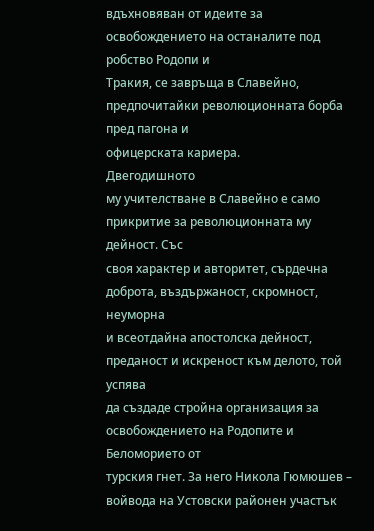вдъхновяван от идеите за освобождението на останалите под робство Родопи и
Тракия, се завръща в Славейно, предпочитайки революционната борба пред пагона и
офицерската кариера.
Двегодишното
му учителстване в Славейно е само прикритие за революционната му дейност. Със
своя характер и авторитет, сърдечна доброта, въздържаност, скромност, неуморна
и всеотдайна апостолска дейност, преданост и искреност към делото, той успява
да създаде стройна организация за освобождението на Родопите и Беломорието от
турския гнет. За него Никола Гюмюшев – войвода на Устовски районен участък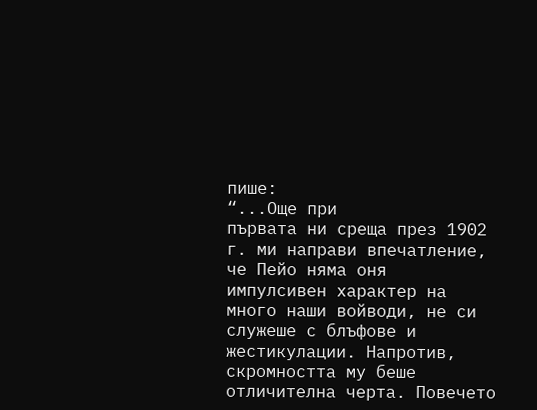пише:
“...Още при
първата ни среща през 1902 г. ми направи впечатление, че Пейо няма оня
импулсивен характер на много наши войводи, не си служеше с блъфове и
жестикулации. Напротив, скромността му беше отличителна черта. Повечето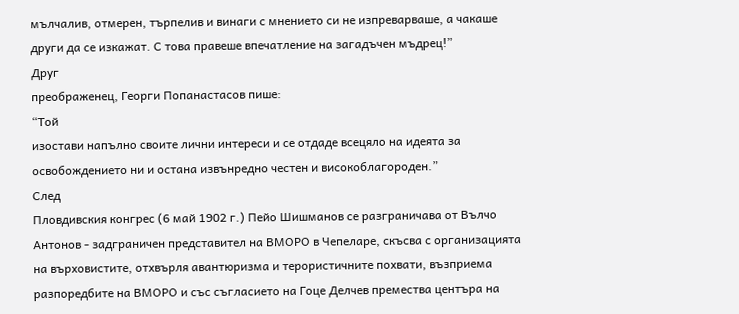мълчалив, отмерен, търпелив и винаги с мнението си не изпреварваше, а чакаше
други да се изкажат. С това правеше впечатление на загадъчен мъдрец!”
Друг
преображенец, Георги Попанастасов пише:
“Той
изостави напълно своите лични интереси и се отдаде всецяло на идеята за
освобождението ни и остана извънредно честен и високоблагороден.”
След
Пловдивския конгрес (6 май 1902 г.) Пейо Шишманов се разграничава от Вълчо
Антонов - задграничен представител на ВМОРО в Чепеларе, скъсва с организацията
на върховистите, отхвърля авантюризма и терористичните похвати, възприема
разпоредбите на ВМОРО и със съгласието на Гоце Делчев премества центъра на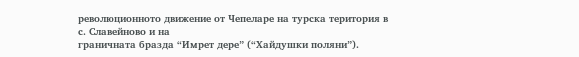революционното движение от Чепеларе на турска територия в с. Славейново и на
граничната бразда “Имрет дере” (“Хайдушки поляни”).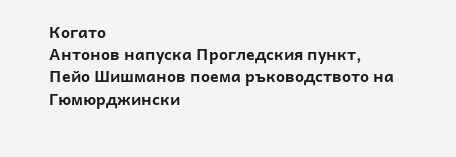Когато
Антонов напуска Прогледския пункт, Пейо Шишманов поема ръководството на
Гюмюрджински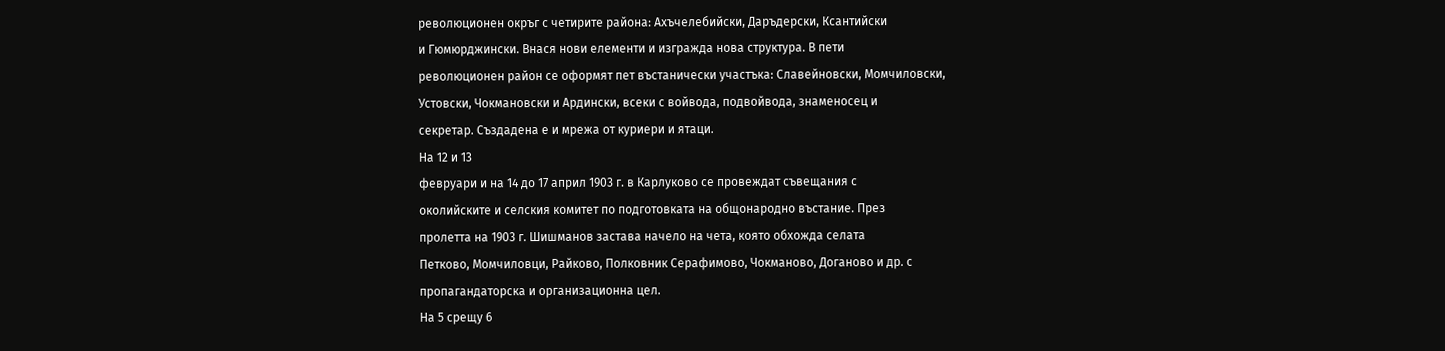революционен окръг с четирите района: Ахъчелебийски, Даръдерски, Ксантийски
и Гюмюрджински. Внася нови елементи и изгражда нова структура. В пети
революционен район се оформят пет въстанически участъка: Славейновски, Момчиловски,
Устовски, Чокмановски и Ардински, всеки с войвода, подвойвода, знаменосец и
секретар. Създадена е и мрежа от куриери и ятаци.
На 12 и 13
февруари и на 14 до 17 април 1903 г. в Карлуково се провеждат съвещания с
околийските и селския комитет по подготовката на общонародно въстание. През
пролетта на 1903 г. Шишманов застава начело на чета, която обхожда селата
Петково, Момчиловци, Райково, Полковник Серафимово, Чокманово, Доганово и др. с
пропагандаторска и организационна цел.
На 5 срещу 6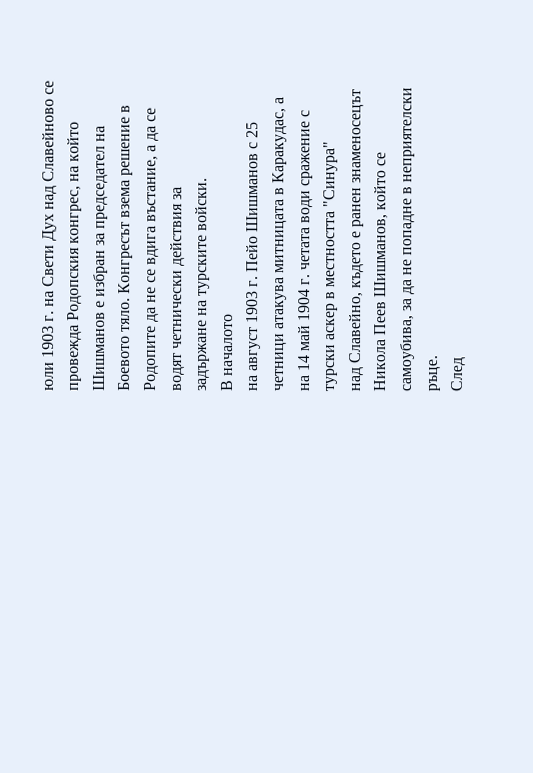юли 1903 г. на Свети Дух над Славейново се провежда Родопския конгрес, на който
Шишманов е избран за председател на Боевото тяло. Конгресът взема решение в
Родопите да не се вдига въстание, а да се водят четнически действия за
задържане на турските войски.
В началото
на август 1903 г. Пейо Шишманов с 25 четници атакува митницата в Каракудас, а
на 14 май 1904 г. четата води сражение с турски аскер в местността "Синура"
над Славейно, където е ранен знаменосецът Никола Пеев Шишманов, който се
самоубива, за да не попадне в неприятелски ръце.
След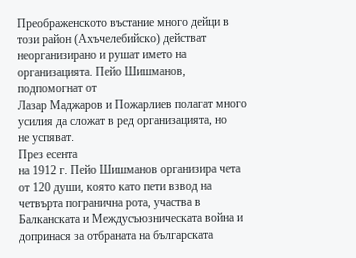Преображенското въстание много дейци в този район (Ахъчелебийско) действат
неорганизирано и рушат името на организацията. Пейо Шишманов, подпомогнат от
Лазар Маджаров и Пожарлиев полагат много усилия да сложат в ред организацията, но
не успяват.
През есента
на 1912 г. Пейо Шишманов организира чета от 120 души, която като пети взвод на
четвърта погранична рота, участва в Балканската и Междусъюзническата война и
допринася за отбраната на българската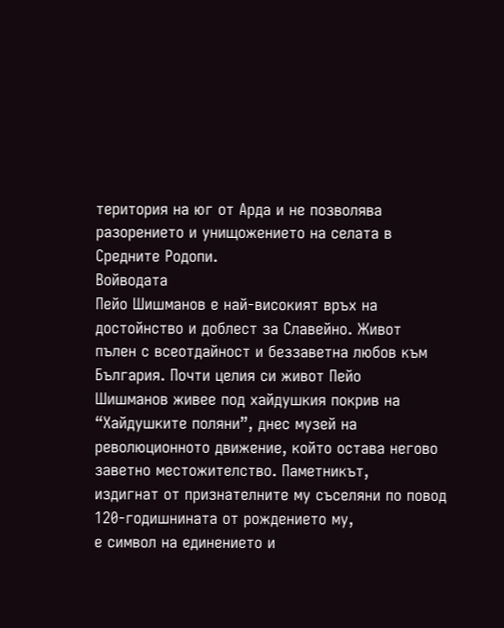територия на юг от Арда и не позволява
разорението и унищожението на селата в Средните Родопи.
Войводата
Пейо Шишманов е най-високият връх на достойнство и доблест за Славейно. Живот
пълен с всеотдайност и беззаветна любов към България. Почти целия си живот Пейо
Шишманов живее под хайдушкия покрив на “Хайдушките поляни”, днес музей на
революционното движение, който остава негово заветно местожителство. Паметникът,
издигнат от признателните му съселяни по повод 120-годишнината от рождението му,
е символ на единението и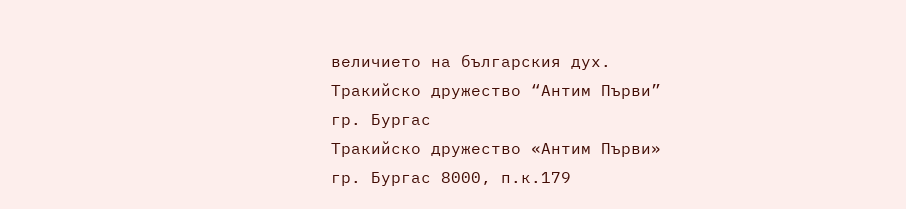величието на българския дух.
Тракийско дружество “Антим Първи”
гр. Бургас
Тракийско дружество «Антим Първи»
гр. Бургас 8000, п.к.179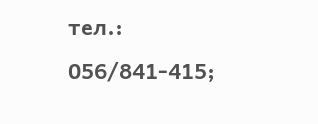тел.: 056/841-415;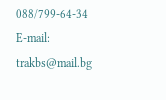088/799-64-34
E-mail: trakbs@mail.bg